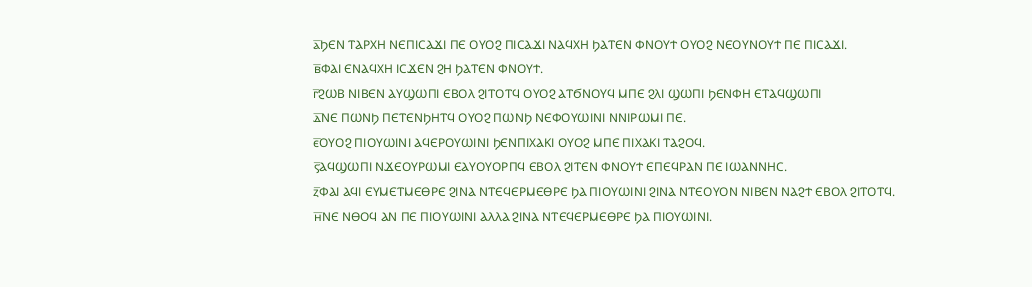ⲁ̅ϦⲈⲚ ⲦⲀⲢⲬⲎ ⲚⲈⲠⲒⲤⲀϪⲒ ⲠⲈ ⲞⲨⲞϨ ⲠⲒⲤⲀϪⲒ ⲚⲀϤⲬⲎ ϦⲀⲦⲈⲚ ⲪⲚⲞⲨϮ ⲞⲨⲞϨ ⲚⲈⲞⲨⲚⲞⲨϮ ⲠⲈ ⲠⲒⲤⲀϪⲒ.
ⲃ̅ⲪⲀⲒ ⲈⲚⲀϤⲬⲎ ⲒⲤϪⲈⲚ ϨⲎ ϦⲀⲦⲈⲚ ⲪⲚⲞⲨϮ.
ⲅ̅ϨⲰⲂ ⲚⲒⲂⲈⲚ ⲀⲨϢⲰⲠⲒ ⲈⲂⲞⲖ ϨⲒⲦⲞⲦϤ ⲞⲨⲞϨ ⲀⲦϬⲚⲞⲨϤ ⲘⲠⲈ ϨⲖⲒ ϢⲰⲠⲒ ϦⲈⲚⲪⲎ ⲈⲦⲀϤϢⲰⲠⲒ
ⲇ̅ⲚⲈ ⲠⲰⲚϦ ⲠⲈⲦⲈⲚϦⲎⲦϤ ⲞⲨⲞϨ ⲠⲰⲚϦ ⲚⲈⲪⲞⲨⲰⲒⲚⲒ ⲚⲚⲒⲢⲰⲘⲒ ⲠⲈ.
ⲉ̅ⲞⲨⲞϨ ⲠⲒⲞⲨⲰⲒⲚⲒ ⲀϤⲈⲢⲞⲨⲰⲒⲚⲒ ϦⲈⲚⲠⲒⲬⲀⲔⲒ ⲞⲨⲞϨ ⲘⲠⲈ ⲠⲒⲬⲀⲔⲒ ⲦⲀϨⲞϤ.
ⲋ̅ⲀϤϢⲰⲠⲒ ⲚϪⲈⲞⲨⲢⲰⲘⲒ ⲈⲀⲨⲞⲨⲞⲢⲠϤ ⲈⲂⲞⲖ ϨⲒⲦⲈⲚ ⲪⲚⲞⲨϮ ⲈⲠⲈϤⲢⲀⲚ ⲠⲈ ⲒⲰⲀⲚⲚⲎⲤ.
ⲍ̅ⲪⲀⲒ ⲀϤⲒ ⲈⲨⲘⲈⲦⲘⲈⲐⲢⲈ ϨⲒⲚⲀ ⲚⲦⲈϤⲈⲢⲘⲈⲐⲢⲈ ϦⲀ ⲠⲒⲞⲨⲰⲒⲚⲒ ϨⲒⲚⲀ ⲚⲦⲈⲞⲨⲞⲚ ⲚⲒⲂⲈⲚ ⲚⲀϨϮ ⲈⲂⲞⲖ ϨⲒⲦⲞⲦϤ.
ⲏ̅ⲚⲈ ⲚⲐⲞϤ ⲀⲚ ⲠⲈ ⲠⲒⲞⲨⲰⲒⲚⲒ ⲀⲖⲖⲀ ϨⲒⲚⲀ ⲚⲦⲈϤⲈⲢⲘⲈⲐⲢⲈ ϦⲀ ⲠⲒⲞⲨⲰⲒⲚⲒ.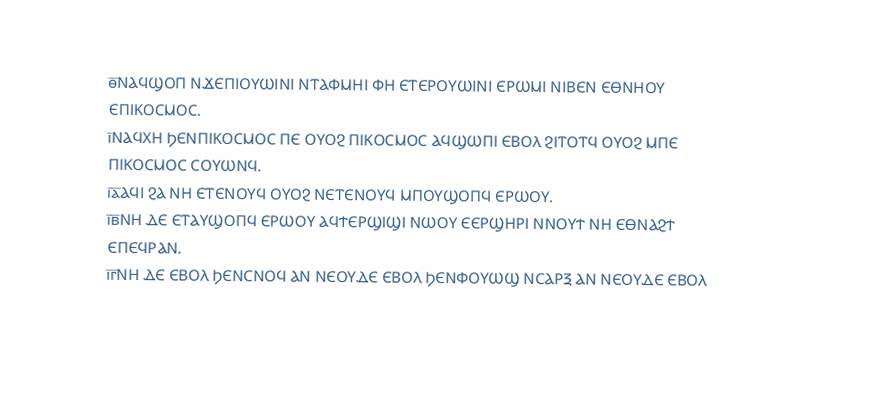ⲑ̅ⲚⲀϤϢⲞⲠ ⲚϪⲈⲠⲒⲞⲨⲰⲒⲚⲒ ⲚⲦⲀⲪⲘⲎⲒ ⲪⲎ ⲈⲦⲈⲢⲞⲨⲰⲒⲚⲒ ⲈⲢⲰⲘⲒ ⲚⲒⲂⲈⲚ ⲈⲐⲚⲎⲞⲨ ⲈⲠⲒⲔⲞⲤⲘⲞⲤ.
ⲓ̅ⲚⲀϤⲬⲎ ϦⲈⲚⲠⲒⲔⲞⲤⲘⲞⲤ ⲠⲈ ⲞⲨⲞϨ ⲠⲒⲔⲞⲤⲘⲞⲤ ⲀϤϢⲰⲠⲒ ⲈⲂⲞⲖ ϨⲒⲦⲞⲦϤ ⲞⲨⲞϨ ⲘⲠⲈ ⲠⲒⲔⲞⲤⲘⲞⲤ ⲤⲞⲨⲰⲚϤ.
ⲓ̅ⲁ̅ⲀϤⲒ ϨⲀ ⲚⲎ ⲈⲦⲈⲚⲞⲨϤ ⲞⲨⲞϨ ⲚⲈⲦⲈⲚⲞⲨϤ ⲘⲠⲞⲨϢⲞⲠϤ ⲈⲢⲰⲞⲨ.
ⲓ̅ⲃ̅ⲚⲎ ⲆⲈ ⲈⲦⲀⲨϢⲞⲠϤ ⲈⲢⲰⲞⲨ ⲀϤϮⲈⲢϢⲒϢⲒ ⲚⲰⲞⲨ ⲈⲈⲢϢⲎⲢⲒ ⲚⲚⲞⲨϮ ⲚⲎ ⲈⲐⲚⲀϨϮ ⲈⲠⲈϤⲢⲀⲚ.
ⲓ̅ⲅ̅ⲚⲎ ⲆⲈ ⲈⲂⲞⲖ ϦⲈⲚⲤⲚⲞϤ ⲀⲚ ⲚⲈⲞⲨⲆⲈ ⲈⲂⲞⲖ ϦⲈⲚⲪⲞⲨⲰϢ ⲚⲤⲀⲢⲜ ⲀⲚ ⲚⲈⲞⲨⲆⲈ ⲈⲂⲞⲖ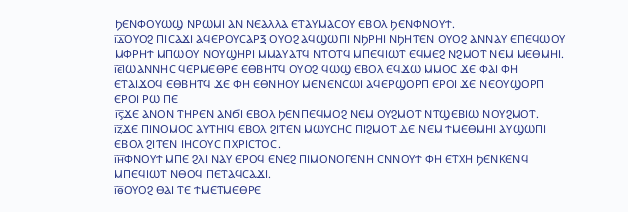ϦⲈⲚⲪⲞⲨⲰϢ ⲚⲢⲰⲘⲒ ⲀⲚ ⲚⲈⲀⲖⲖⲀ ⲈⲦⲀⲨⲘⲀⲤⲞⲨ ⲈⲂⲞⲖ ϦⲈⲚⲪⲚⲞⲨϮ.
ⲓ̅ⲇ̅ⲞⲨⲞϨ ⲠⲒⲤⲀϪⲒ ⲀϤⲈⲢⲞⲨⲤⲀⲢⲜ ⲞⲨⲞϨ ⲀϤϢⲰⲠⲒ ⲚϦⲢⲎⲒ ⲚϦⲎⲦⲈⲚ ⲞⲨⲞϨ ⲀⲚⲚⲀⲨ ⲈⲠⲈϤⲰⲞⲨ ⲘⲪⲢⲎϮ ⲘⲠⲰⲞⲨ ⲚⲞⲨϢⲎⲢⲒ ⲘⲘⲀⲨⲀⲦϤ ⲚⲦⲞⲦϤ ⲘⲠⲈϤⲒⲰⲦ ⲈϤⲘⲈϨ ⲚϨⲘⲞⲦ ⲚⲈⲘ ⲘⲈⲐⲘⲎⲒ.
ⲓ̅ⲉ̅ⲒⲰⲀⲚⲚⲎⲤ ϤⲈⲢⲘⲈⲐⲢⲈ ⲈⲐⲂⲎⲦϤ ⲞⲨⲞϨ ϤⲰϢ ⲈⲂⲞⲖ ⲈϤϪⲰ ⲘⲘⲞⲤ ϪⲈ ⲪⲀⲒ ⲪⲎ ⲈⲦⲀⲒϪⲞϤ ⲈⲐⲂⲎⲦϤ ϪⲈ ⲪⲎ ⲈⲐⲚⲎⲞⲨ ⲘⲈⲚⲈⲚⲤⲰⲒ ⲀϤⲈⲢϢⲞⲢⲠ ⲈⲢⲞⲒ ϪⲈ ⲚⲈⲞⲨϢⲞⲢⲠ ⲈⲢⲞⲒ ⲢⲰ ⲠⲈ
ⲓ̅ⲋ̅ϪⲈ ⲀⲚⲞⲚ ⲦⲎⲢⲈⲚ ⲀⲚϬⲒ ⲈⲂⲞⲖ ϦⲈⲚⲠⲈϤⲘⲞϨ ⲚⲈⲘ ⲞⲨϨⲘⲞⲦ ⲚⲦϢⲈⲂⲒⲰ ⲚⲞⲨϨⲘⲞⲦ.
ⲓ̅ⲍ̅ϪⲈ ⲠⲒⲚⲞⲘⲞⲤ ⲀⲨⲦⲎⲒϤ ⲈⲂⲞⲖ ϨⲒⲦⲈⲚ ⲘⲰⲨⲤⲎⲤ ⲠⲒϨⲘⲞⲦ ⲆⲈ ⲚⲈⲘ ϮⲘⲈⲐⲘⲎⲒ ⲀⲨϢⲰⲠⲒ ⲈⲂⲞⲖ ϨⲒⲦⲈⲚ ⲒⲎⲤⲞⲨⲤ ⲠⲬⲢⲒⲤⲦⲞⲤ.
ⲓ̅ⲏ̅ⲪⲚⲞⲨϮ ⲘⲠⲈ ϨⲖⲒ ⲚⲀⲨ ⲈⲢⲞϤ ⲈⲚⲈϨ ⲠⲒⲘⲞⲚⲞⲄⲈⲚⲎ ⲤⲚⲚⲞⲨϮ ⲪⲎ ⲈⲦⲬⲎ ϦⲈⲚⲔⲈⲚϤ ⲘⲠⲈϤⲒⲰⲦ ⲚⲐⲞϤ ⲠⲈⲦⲀϤⲤⲀϪⲒ.
ⲓ̅ⲑ̅ⲞⲨⲞϨ ⲐⲀⲒ ⲦⲈ ϮⲘⲈⲦⲘⲈⲐⲢⲈ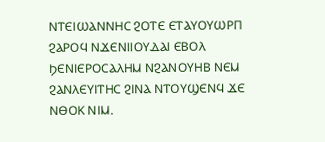ⲚⲦⲈⲒⲰⲀⲚⲚⲎⲤ ϨⲞⲦⲈ ⲈⲦⲀⲨⲞⲨⲰⲢⲠ ϨⲀⲢⲞϤ ⲚϪⲈⲚⲒⲒⲞⲨⲆⲀⲒ ⲈⲂⲞⲖ ϦⲈⲚⲒⲈⲢⲞⲤⲀⲖⲎⲘ ⲚϨⲀⲚⲞⲨⲎⲂ ⲚⲈⲘ ϨⲀⲚⲖⲈⲨⲒⲦⲎⲤ ϨⲒⲚⲀ ⲚⲦⲞⲨϢⲈⲚϤ ϪⲈ ⲚⲐⲞⲔ ⲚⲒⲘ.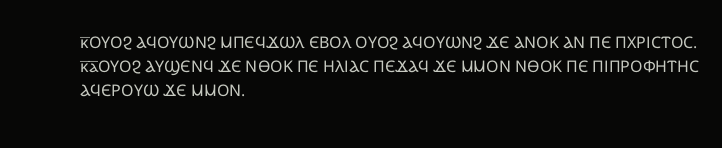ⲕ̅ⲞⲨⲞϨ ⲀϤⲞⲨⲰⲚϨ ⲘⲠⲈϤϪⲰⲖ ⲈⲂⲞⲖ ⲞⲨⲞϨ ⲀϤⲞⲨⲰⲚϨ ϪⲈ ⲀⲚⲞⲔ ⲀⲚ ⲠⲈ ⲠⲬⲢⲒⲤⲦⲞⲤ.
ⲕ̅ⲁ̅ⲞⲨⲞϨ ⲀⲨϢⲈⲚϤ ϪⲈ ⲚⲐⲞⲔ ⲠⲈ ⲎⲖⲒⲀⲤ ⲠⲈϪⲀϤ ϪⲈ ⲘⲘⲞⲚ ⲚⲐⲞⲔ ⲠⲈ ⲠⲒⲠⲢⲞⲪⲎⲦⲎⲤ ⲀϤⲈⲢⲞⲨⲰ ϪⲈ ⲘⲘⲞⲚ.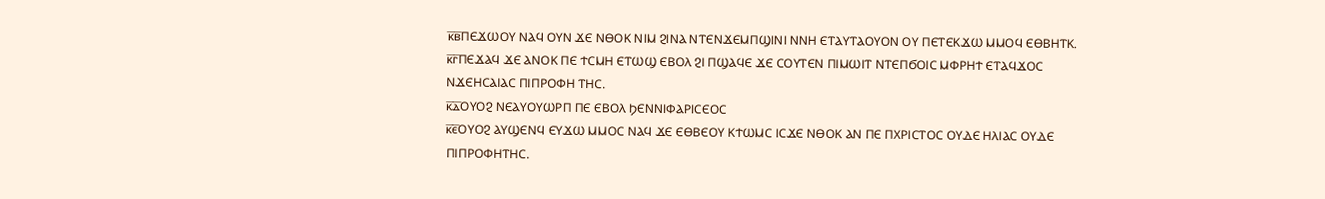ⲕ̅ⲃ̅ⲠⲈϪⲰⲞⲨ ⲚⲀϤ ⲞⲨⲚ ϪⲈ ⲚⲐⲞⲔ ⲚⲒⲘ ϨⲒⲚⲀ ⲚⲦⲈⲚϪⲈⲘⲠϢⲒⲚⲒ ⲚⲚⲎ ⲈⲦⲀⲨⲦⲀⲞⲨⲞⲚ ⲞⲨ ⲠⲈⲦⲈⲔϪⲰ ⲘⲘⲞϤ ⲈⲐⲂⲎⲦⲔ.
ⲕ̅ⲅ̅ⲠⲈϪⲀϤ ϪⲈ ⲀⲚⲞⲔ ⲠⲈ ϮⲤⲘⲎ ⲈⲦⲰϢ ⲈⲂⲞⲖ ϨⲒ ⲠϢⲀϤⲈ ϪⲈ ⲤⲞⲨⲦⲈⲚ ⲠⲒⲘⲰⲒⲦ ⲚⲦⲈⲠϬⲞⲒⲤ ⲘⲪⲢⲎϮ ⲈⲦⲀϤϪⲞⲤ ⲚϪⲈⲎⲤⲀⲒⲀⲤ ⲠⲒⲠⲢⲞⲪⲎ ⲦⲎⲤ.
ⲕ̅ⲇ̅ⲞⲨⲞϨ ⲚⲈⲀⲨⲞⲨⲰⲢⲠ ⲠⲈ ⲈⲂⲞⲖ ϦⲈⲚⲚⲒⲪⲀⲢⲒⲤⲈⲞⲤ
ⲕ̅ⲉ̅ⲞⲨⲞϨ ⲀⲨϢⲈⲚϤ ⲈⲨϪⲰ ⲘⲘⲞⲤ ⲚⲀϤ ϪⲈ ⲈⲐⲂⲈⲞⲨ ⲔϮⲰⲘⲤ ⲒⲤϪⲈ ⲚⲐⲞⲔ ⲀⲚ ⲠⲈ ⲠⲬⲢⲒⲤⲦⲞⲤ ⲞⲨⲆⲈ ⲎⲖⲒⲀⲤ ⲞⲨⲆⲈ ⲠⲒⲠⲢⲞⲪⲎⲦⲎⲤ.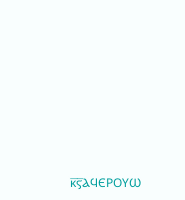ⲕ̅ⲋ̅ⲀϤⲈⲢⲞⲨⲰ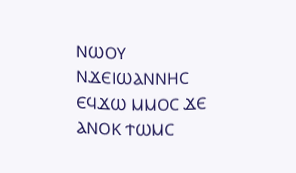ⲚⲰⲞⲨ ⲚϪⲈⲒⲰⲀⲚⲚⲎⲤ ⲈϤϪⲰ ⲘⲘⲞⲤ ϪⲈ ⲀⲚⲞⲔ ϮⲰⲘⲤ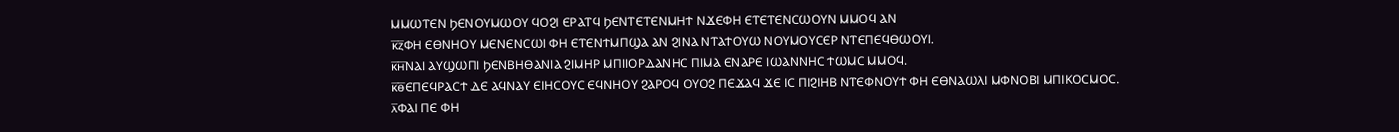ⲘⲘⲰⲦⲈⲚ ϦⲈⲚⲞⲨⲘⲰⲞⲨ ϤⲞϨⲒ ⲈⲢⲀⲦϤ ϦⲈⲚⲦⲈⲦⲈⲚⲘⲎϮ ⲚϪⲈⲪⲎ ⲈⲦⲈⲦⲈⲚⲤⲰⲞⲨⲚ ⲘⲘⲞϤ ⲀⲚ
ⲕ̅ⲍ̅ⲪⲎ ⲈⲐⲚⲎⲞⲨ ⲘⲈⲚⲈⲚⲤⲰⲒ ⲪⲎ ⲈⲦⲈⲚϮⲘⲠϢⲀ ⲀⲚ ϨⲒⲚⲀ ⲚⲦⲀϮⲞⲨⲰ ⲚⲞⲨⲘⲞⲨⲤⲈⲢ ⲚⲦⲈⲠⲈϤⲐⲰⲞⲨⲒ.
ⲕ̅ⲏ̅ⲚⲀⲒ ⲀⲨϢⲰⲠⲒ ϦⲈⲚⲂⲎⲐⲀⲚⲒⲀ ϨⲒⲘⲎⲢ ⲘⲠⲒⲒⲞⲢⲆⲀⲚⲎⲤ ⲠⲒⲘⲀ ⲈⲚⲀⲢⲈ ⲒⲰⲀⲚⲚⲎⲤ ϮⲰⲘⲤ ⲘⲘⲞϤ.
ⲕ̅ⲑ̅ⲈⲠⲈϤⲢⲀⲤϮ ⲆⲈ ⲀϤⲚⲀⲨ ⲈⲒⲎⲤⲞⲨⲤ ⲈϤⲚⲎⲞⲨ ϨⲀⲢⲞϤ ⲞⲨⲞϨ ⲠⲈϪⲀϤ ϪⲈ ⲒⲤ ⲠⲒϨⲒⲎⲂ ⲚⲦⲈⲪⲚⲞⲨϮ ⲪⲎ ⲈⲐⲚⲀⲰⲖⲒ ⲘⲪⲚⲞⲂⲒ ⲘⲠⲒⲔⲞⲤⲘⲞⲤ.
ⲗ̅ⲪⲀⲒ ⲠⲈ ⲪⲎ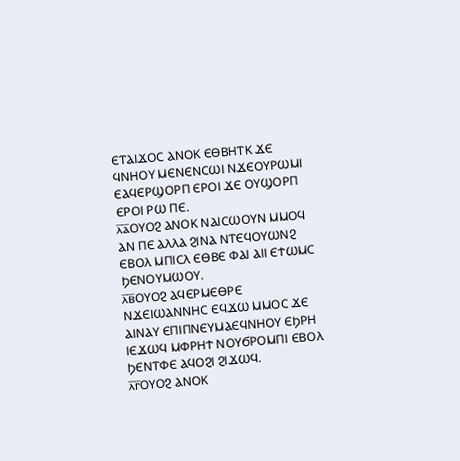ⲈⲦⲀⲒϪⲞⲤ ⲀⲚⲞⲔ ⲈⲐⲂⲎⲦⲔ ϪⲈ ϤⲚⲎⲞⲨ ⲘⲈⲚⲈⲚⲤⲰⲒ ⲚϪⲈⲞⲨⲢⲰⲘⲒ ⲈⲀϤⲈⲢϢⲞⲢⲠ ⲈⲢⲞⲒ ϪⲈ ⲞⲨϢⲞⲢⲠ ⲈⲢⲞⲒ ⲢⲰ ⲠⲈ.
ⲗ̅ⲁ̅ⲞⲨⲞϨ ⲀⲚⲞⲔ ⲚⲀⲒⲤⲰⲞⲨⲚ ⲘⲘⲞϤ ⲀⲚ ⲠⲈ ⲀⲖⲖⲀ ϨⲒⲚⲀ ⲚⲦⲈϤⲞⲨⲰⲚϨ ⲈⲂⲞⲖ ⲘⲠⲒⲤⲖ ⲈⲐⲂⲈ ⲪⲀⲒ ⲀⲒⲒ ⲈϮⲰⲘⲤ ϦⲈⲚⲞⲨⲘⲰⲞⲨ.
ⲗ̅ⲃ̅ⲞⲨⲞϨ ⲀϤⲈⲢⲘⲈⲐⲢⲈ ⲚϪⲈⲒⲰⲀⲚⲚⲎⲤ ⲈϤϪⲰ ⲘⲘⲞⲤ ϪⲈ ⲀⲒⲚⲀⲨ ⲈⲠⲒⲠⲚⲈⲨⲘⲀⲈϤⲚⲎⲞⲨ ⲈϦⲢⲎ ⲒⲈϪⲰϤ ⲘⲪⲢⲎϮ ⲚⲞⲨϬⲢⲞⲘⲠⲒ ⲈⲂⲞⲖ ϦⲈⲚⲦⲪⲈ ⲀϤⲞϨⲒ ϨⲒϪⲰϤ.
ⲗ̅ⲅ̅ⲞⲨⲞϨ ⲀⲚⲞⲔ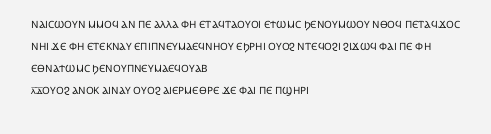ⲚⲀⲒⲤⲰⲞⲨⲚ ⲘⲘⲞϤ ⲀⲚ ⲠⲈ ⲀⲖⲖⲀ ⲪⲎ ⲈⲦⲀϤⲦⲀⲞⲨⲞⲒ ⲈϮⲰⲘⲤ ϦⲈⲚⲞⲨⲘⲰⲞⲨ ⲚⲐⲞϤ ⲠⲈⲦⲀϤϪⲞⲤ ⲚⲎⲒ ϪⲈ ⲪⲎ ⲈⲦⲈⲔⲚⲀⲨ ⲈⲠⲒⲠⲚⲈⲨⲘⲀⲈϤⲚⲎⲞⲨ ⲈϦⲢⲎⲒ ⲞⲨⲞϨ ⲚⲦⲈϤⲞϨⲒ ϨⲒϪⲰϤ ⲪⲀⲒ ⲠⲈ ⲪⲎ ⲈⲐⲚⲀϮⲰⲘⲤ ϦⲈⲚⲞⲨⲠⲚⲈⲨⲘⲀⲈϤⲞⲨⲀⲂ
ⲗ̅ⲇ̅ⲞⲨⲞϨ ⲀⲚⲞⲔ ⲀⲒⲚⲀⲨ ⲞⲨⲞϨ ⲀⲒⲈⲢⲘⲈⲐⲢⲈ ϪⲈ ⲪⲀⲒ ⲠⲈ ⲠϢⲎⲢⲒ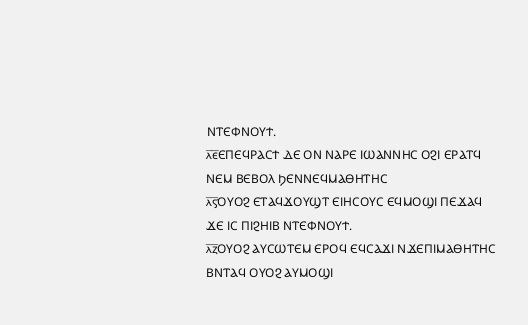ⲚⲦⲈⲪⲚⲞⲨϮ.
ⲗ̅ⲉ̅ⲈⲠⲈϤⲢⲀⲤϮ ⲆⲈ ⲞⲚ ⲚⲀⲢⲈ ⲒⲰⲀⲚⲚⲎⲤ ⲞϨⲒ ⲈⲢⲀⲦϤ ⲚⲈⲘ ⲂⲈⲂⲞⲖ ϦⲈⲚⲚⲈϤⲘⲀⲐⲎⲦⲎⲤ
ⲗ̅ⲋ̅ⲞⲨⲞϨ ⲈⲦⲀϤϪⲞⲨϢⲦ ⲈⲒⲎⲤⲞⲨⲤ ⲈϤⲘⲞϢⲒ ⲠⲈϪⲀϤ ϪⲈ ⲒⲤ ⲠⲒϨⲎⲒⲂ ⲚⲦⲈⲪⲚⲞⲨϮ.
ⲗ̅ⲍ̅ⲞⲨⲞϨ ⲀⲨⲤⲰⲦⲈⲘ ⲈⲢⲞϤ ⲈϤⲤⲀϪⲒ ⲚϪⲈⲠⲒⲘⲀⲐⲎⲦⲎⲤ ⲂⲚⲦⲀϤ ⲞⲨⲞϨ ⲀⲨⲘⲞϢⲒ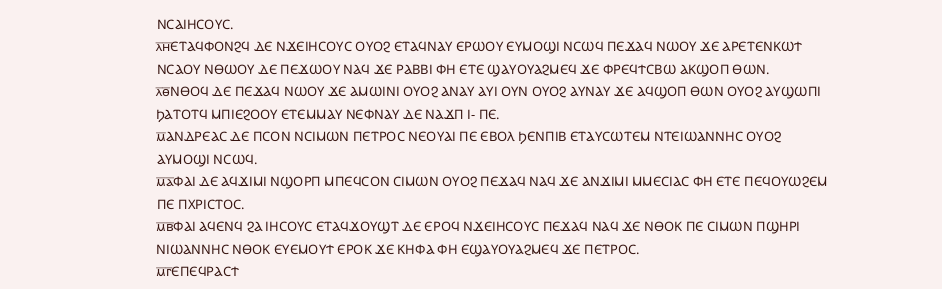ⲚⲤⲀⲒⲎⲤⲞⲨⲤ.
ⲗ̅ⲏ̅ⲈⲦⲀϤⲪⲞⲚϨϤ ⲆⲈ ⲚϪⲈⲒⲎⲤⲞⲨⲤ ⲞⲨⲞϨ ⲈⲦⲀϤⲚⲀⲨ ⲈⲢⲰⲞⲨ ⲈⲨⲘⲞϢⲒ ⲚⲤⲰϤ ⲠⲈϪⲀϤ ⲚⲰⲞⲨ ϪⲈ ⲀⲢⲈⲦⲈⲚⲔⲰϮ ⲚⲤⲀⲞⲨ ⲚⲐⲰⲞⲨ ⲆⲈ ⲠⲈϪⲰⲞⲨ ⲚⲀϤ ϪⲈ ⲢⲀⲂⲂⲒ ⲪⲎ ⲈⲦⲈ ϢⲀⲨⲞⲨⲀϨⲘⲈϤ ϪⲈ ⲪⲢⲈϤϮⲤⲂⲰ ⲀⲔϢⲞⲠ ⲐⲰⲚ.
ⲗ̅ⲑ̅ⲚⲐⲞϤ ⲆⲈ ⲠⲈϪⲀϤ ⲚⲰⲞⲨ ϪⲈ ⲀⲘⲰⲒⲚⲒ ⲞⲨⲞϨ ⲀⲚⲀⲨ ⲀⲨⲒ ⲞⲨⲚ ⲞⲨⲞϨ ⲀⲨⲚⲀⲨ ϪⲈ ⲀϤϢⲞⲠ ⲐⲰⲚ ⲞⲨⲞϨ ⲀⲨϢⲰⲠⲒ ϦⲀⲦⲞⲦϤ ⲘⲠⲒⲈϨⲞⲞⲨ ⲈⲦⲈⲘⲘⲀⲨ ⲚⲈⲪⲚⲀⲨ ⲆⲈ ⲚⲀϪⲠ Ⲓ- ⲠⲈ.
ⲙ̅ⲀⲚⲆⲢⲈⲀⲤ ⲆⲈ ⲠⲤⲞⲚ ⲚⲤⲒⲘⲰⲚ ⲠⲈⲦⲢⲞⲤ ⲚⲈⲞⲨⲀⲒ ⲠⲈ ⲈⲂⲞⲖ ϦⲈⲚⲠⲒⲂ ⲈⲦⲀⲨⲤⲰⲦⲈⲘ ⲚⲦⲈⲒⲰⲀⲚⲚⲎⲤ ⲞⲨⲞϨ ⲀⲨⲘⲞϢⲒ ⲚⲤⲰϤ.
ⲙ̅ⲁ̅ⲪⲀⲒ ⲆⲈ ⲀϤϪⲒⲘⲒ ⲚϢⲞⲢⲠ ⲘⲠⲈϤⲤⲞⲚ ⲤⲒⲘⲰⲚ ⲞⲨⲞϨ ⲠⲈϪⲀϤ ⲚⲀϤ ϪⲈ ⲀⲚϪⲒⲘⲒ ⲘⲘⲈⲤⲒⲀⲤ ⲪⲎ ⲈⲦⲈ ⲠⲈϤⲞⲨⲰϨⲈⲘ ⲠⲈ ⲠⲬⲢⲒⲤⲦⲞⲤ.
ⲙ̅ⲃ̅ⲪⲀⲒ ⲀϤⲈⲚϤ ϨⲀ ⲒⲎⲤⲞⲨⲤ ⲈⲦⲀϤϪⲞⲨϢⲦ ⲆⲈ ⲈⲢⲞϤ ⲚϪⲈⲒⲎⲤⲞⲨⲤ ⲠⲈϪⲀϤ ⲚⲀϤ ϪⲈ ⲚⲐⲞⲔ ⲠⲈ ⲤⲒⲘⲰⲚ ⲠϢⲎⲢⲒ ⲚⲒⲰⲀⲚⲚⲎⲤ ⲚⲐⲞⲔ ⲈⲨⲈⲘⲞⲨϮ ⲈⲢⲞⲔ ϪⲈ ⲔⲎⲪⲀ ⲪⲎ ⲈϢⲀⲨⲞⲨⲀϨⲘⲈϤ ϪⲈ ⲠⲈⲦⲢⲞⲤ.
ⲙ̅ⲅ̅ⲈⲠⲈϤⲢⲀⲤϮ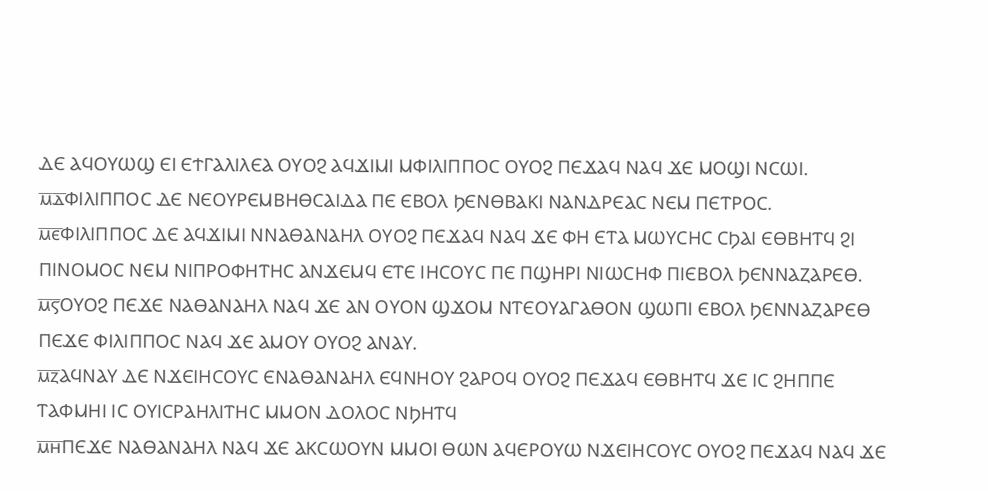ⲆⲈ ⲀϤⲞⲨⲰϢ ⲈⲒ ⲈϮⲄⲀⲖⲒⲖⲈⲀ ⲞⲨⲞϨ ⲀϤϪⲒⲘⲒ ⲘⲪⲒⲖⲒⲠⲠⲞⲤ ⲞⲨⲞϨ ⲠⲈϪⲀϤ ⲚⲀϤ ϪⲈ ⲘⲞϢⲒ ⲚⲤⲰⲒ.
ⲙ̅ⲇ̅ⲪⲒⲖⲒⲠⲠⲞⲤ ⲆⲈ ⲚⲈⲞⲨⲢⲈⲘⲂⲎⲐⲤⲀⲒⲆⲀ ⲠⲈ ⲈⲂⲞⲖ ϦⲈⲚⲐⲂⲀⲔⲒ ⲚⲀⲚⲆⲢⲈⲀⲤ ⲚⲈⲘ ⲠⲈⲦⲢⲞⲤ.
ⲙ̅ⲉ̅ⲪⲒⲖⲒⲠⲠⲞⲤ ⲆⲈ ⲀϤϪⲒⲘⲒ ⲚⲚⲀⲐⲀⲚⲀⲎⲖ ⲞⲨⲞϨ ⲠⲈϪⲀϤ ⲚⲀϤ ϪⲈ ⲪⲎ ⲈⲦⲀ ⲘⲰⲨⲤⲎⲤ ⲤϦⲀⲒ ⲈⲐⲂⲎⲦϤ ϨⲒ ⲠⲒⲚⲞⲘⲞⲤ ⲚⲈⲘ ⲚⲒⲠⲢⲞⲪⲎⲦⲎⲤ ⲀⲚϪⲈⲘϤ ⲈⲦⲈ ⲒⲎⲤⲞⲨⲤ ⲠⲈ ⲠϢⲎⲢⲒ ⲚⲒⲰⲤⲎⲪ ⲠⲒⲈⲂⲞⲖ ϦⲈⲚⲚⲀⲌⲀⲢⲈⲐ.
ⲙ̅ⲋ̅ⲞⲨⲞϨ ⲠⲈϪⲈ ⲚⲀⲐⲀⲚⲀⲎⲖ ⲚⲀϤ ϪⲈ ⲀⲚ ⲞⲨⲞⲚ ϢϪⲞⲘ ⲚⲦⲈⲞⲨⲀⲄⲀⲐⲞⲚ ϢⲰⲠⲒ ⲈⲂⲞⲖ ϦⲈⲚⲚⲀⲌⲀⲢⲈⲐ ⲠⲈϪⲈ ⲪⲒⲖⲒⲠⲠⲞⲤ ⲚⲀϤ ϪⲈ ⲀⲘⲞⲨ ⲞⲨⲞϨ ⲀⲚⲀⲨ.
ⲙ̅ⲍ̅ⲀϤⲚⲀⲨ ⲆⲈ ⲚϪⲈⲒⲎⲤⲞⲨⲤ ⲈⲚⲀⲐⲀⲚⲀⲎⲖ ⲈϤⲚⲎⲞⲨ ϨⲀⲢⲞϤ ⲞⲨⲞϨ ⲠⲈϪⲀϤ ⲈⲐⲂⲎⲦϤ ϪⲈ ⲒⲤ ϨⲎⲠⲠⲈ ⲦⲀⲪⲘⲎⲒ ⲒⲤ ⲞⲨⲒⲤⲢⲀⲎⲖⲒⲦⲎⲤ ⲘⲘⲞⲚ ⲆⲞⲖⲞⲤ ⲚϦⲎⲦϤ
ⲙ̅ⲏ̅ⲠⲈϪⲈ ⲚⲀⲐⲀⲚⲀⲎⲖ ⲚⲀϤ ϪⲈ ⲀⲔⲤⲰⲞⲨⲚ ⲘⲘⲞⲒ ⲐⲰⲚ ⲀϤⲈⲢⲞⲨⲰ ⲚϪⲈⲒⲎⲤⲞⲨⲤ ⲞⲨⲞϨ ⲠⲈϪⲀϤ ⲚⲀϤ ϪⲈ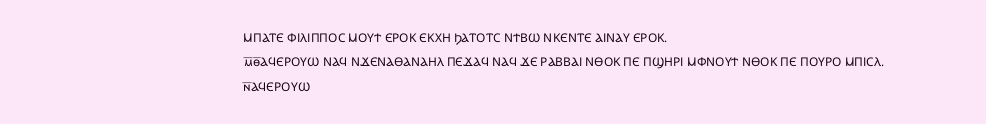ⲘⲠⲀⲦⲈ ⲪⲒⲖⲒⲠⲠⲞⲤ ⲘⲞⲨϮ ⲈⲢⲞⲔ ⲈⲔⲬⲎ ϦⲀⲦⲞⲦⲤ ⲚϮⲂⲰ ⲚⲔⲈⲚⲦⲈ ⲀⲒⲚⲀⲨ ⲈⲢⲞⲔ.
ⲙ̅ⲑ̅ⲀϤⲈⲢⲞⲨⲰ ⲚⲀϤ ⲚϪⲈⲚⲀⲐⲀⲚⲀⲎⲖ ⲠⲈϪⲀϤ ⲚⲀϤ ϪⲈ ⲢⲀⲂⲂⲀⲒ ⲚⲐⲞⲔ ⲠⲈ ⲠϢⲎⲢⲒ ⲘⲪⲚⲞⲨϮ ⲚⲐⲞⲔ ⲠⲈ ⲠⲞⲨⲢⲞ ⲘⲠⲒⲤⲖ.
ⲛ̅ⲀϤⲈⲢⲞⲨⲰ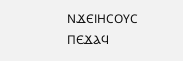ⲚϪⲈⲒⲎⲤⲞⲨⲤ ⲠⲈϪⲀϤ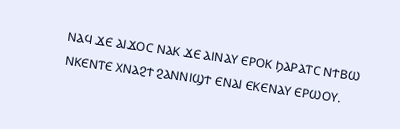ⲚⲀϤ ϪⲈ ⲀⲒϪⲞⲤ ⲚⲀⲔ ϪⲈ ⲀⲒⲚⲀⲨ ⲈⲢⲞⲔ ϦⲀⲢⲀⲦⲤ ⲚϮⲂⲰ ⲚⲔⲈⲚⲦⲈ ⲬⲚⲀϨϮ ϨⲀⲚⲚⲒϢϮ ⲈⲚⲀⲒ ⲈⲔⲈⲚⲀⲨ ⲈⲢⲰⲞⲨ.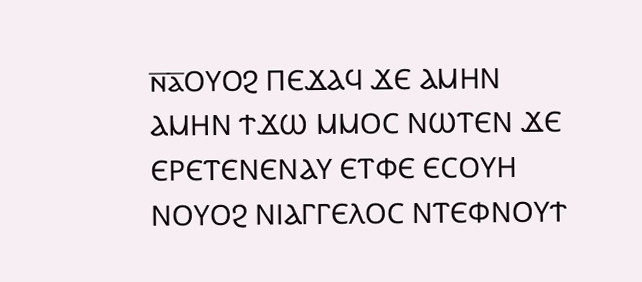ⲛ̅ⲁ̅ⲞⲨⲞϨ ⲠⲈϪⲀϤ ϪⲈ ⲀⲘⲎⲚ ⲀⲘⲎⲚ ϮϪⲰ ⲘⲘⲞⲤ ⲚⲰⲦⲈⲚ ϪⲈ ⲈⲢⲈⲦⲈⲚⲈⲚⲀⲨ ⲈⲦⲪⲈ ⲈⲤⲞⲨⲎ ⲚⲞⲨⲞϨ ⲚⲒⲀⲄⲄⲈⲖⲞⲤ ⲚⲦⲈⲪⲚⲞⲨϮ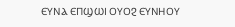ⲈⲨⲚⲀ ⲈⲠϢⲰⲒ ⲞⲨⲞϨ ⲈⲨⲚⲎⲞⲨ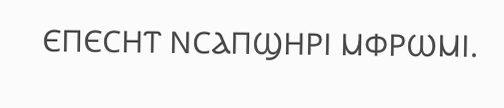ⲈⲠⲈⲤⲎⲦ ⲚⲤⲀⲠϢⲎⲢⲒ ⲘⲪⲢⲰⲘⲒ.